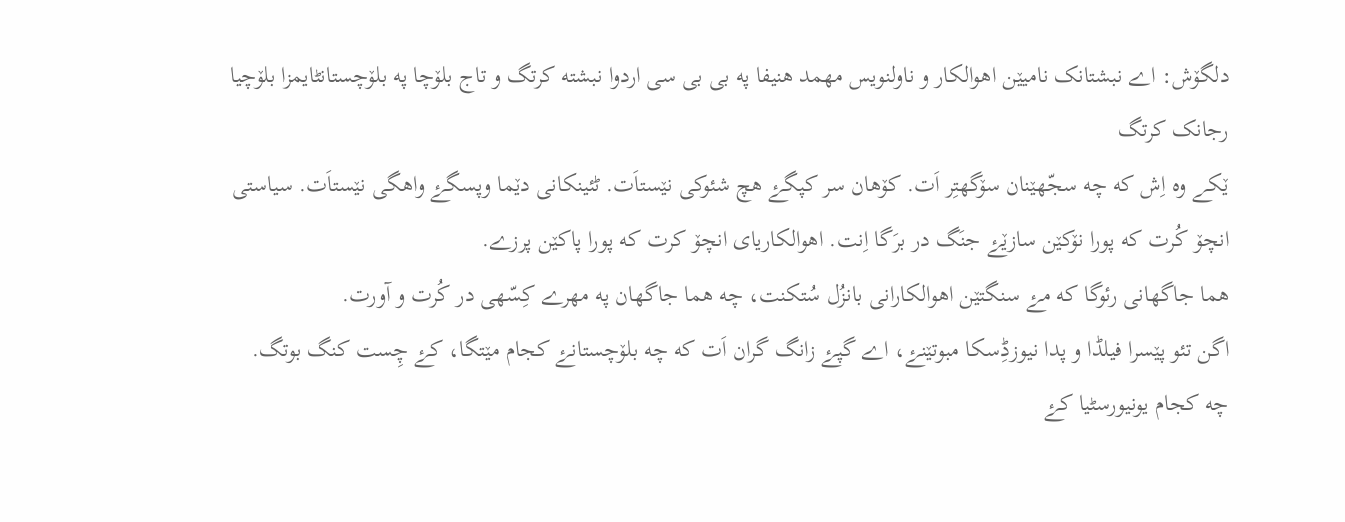دلگۆش: اے نبشتانک نامیێن اهوالکار و ناولنویس مهمد هنیفا په بی بی سی اردوا نبشته کرتگ و تاج بلۆچا په بلۆچستانٹایمزا بلۆچیا رجانک کرتگ
ێکے وه اِش که چه سجّهێنان سۆگهتِر اَت. کۆهان سر کپگۓ هچ شئوکی نێستاَت. ٹئینکانی دێما وپسگۓ واهگی نێستاَت. سیاستی انچۆ کُرت که پورا نۆکێن سازێۓ جنَگ در برَگا اِنت. اهوالکاریای انچۆ کرت که پورا پاکێن پرزے.
هما جاگهانی رئوگا که مۓ سنگتێن اهوالکارانی بانزُل سُتکنت، چه هما جاگهان په مهرے کِسّهی در کُرت و آورت.
اگن تئو پێسرا فیلڈا و پدا نیوزڈِسکا مبوتێنۓ، اے گپۓ زانگ گران اَت که چه بلۆچستانۓ کجام مێتگا، کۓ چِست کنگ بوتگ.
چه کجام یونیورسٹیا کۓ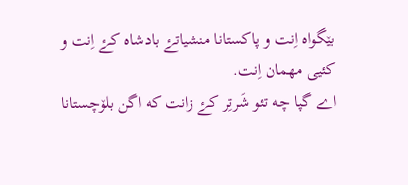بێگواه اِنت و پاکستانا منشیاتۓ بادشاه کۓ اِنت و کئیی مهمان اِنت.
اے گپا چه تئو شَرتِر کۓ زانت که اگن بلۆچستانا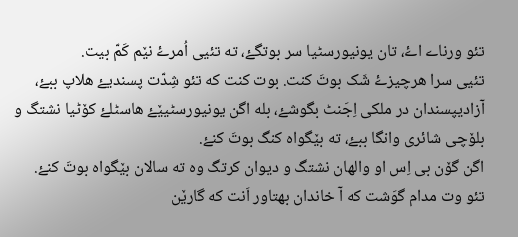تئو ورناے اۓ، تان یونیورسٹیا سر بوتگۓ، ته تئیی اُمرۓ نێم کَمّ بیت.
تئیی سرا هرچیزۓ شَک بوتَ کنت. بوت کنت که تئو شِدّت پسندیۓ هلاپ ببۓ، آزادیپسندان در ملکی اِجَنٹ بگوشۓ، بله اگن یونیورسٹیێۓ هاسٹلۓ کۆٹیا نشتگ و بلۆچی شائری وانگا ببۓ، ته بێگواه کنگ بوتَ کنۓ.
اگن گۆن بی اِس او والهان نشتگ و دیوان کرتگ وه ته سالان بێگواه بوتَ کنۓ.
تئو وت مدام گوَشت که آ خاندان بهتاور اَنت که گارێن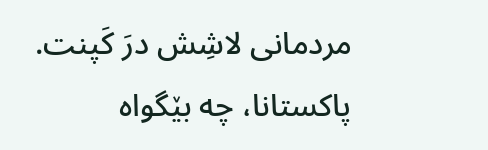مردمانی لاشِش درَ کَپنت. پاکستانا، چه بێگواه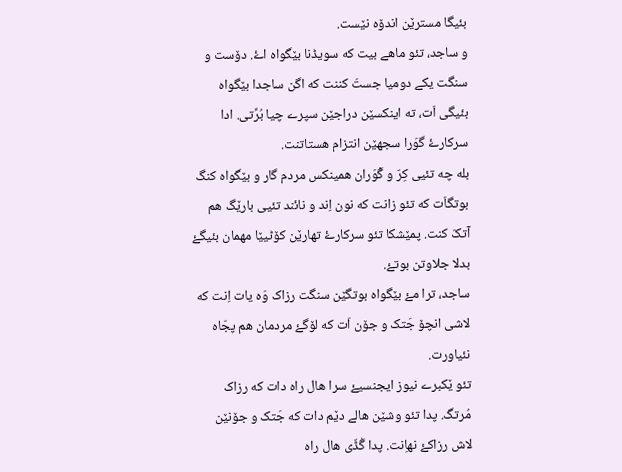بئیگا مسترێن اندۆه نێست.
و ساجد، تئو ماهے بیت که سویڈنا بێگواه اۓ. دۆست و سنگت یکے دومیا جستَ کننت که اگن ساجدا بێگواه بئیگی اَت، ته اینکسێن دراجێن سپرے چیا بُرِّتی. ادا سرکارۓ گوَرا سجهێن انتزام هستاتنت.
بله چه تئیی کِرّ و گْوَران همینکس مردم گار و بێگواه کنگ بوتگاَت که تئو زانت که نون اِند و نائند تئیی بارێگ هم آتکَ کنت. پمێشکا تئو سرکارۓ تهارێن کۆٹیێا مهمان بئیگۓ بدلا جلاوتن بوتۓ.
ساجد، ترا مۓ بێگواه بوتگێن سنگت رزاک وَه یات اِنت که لاشی انچۆ جَتک و جۆن اَت که لۆگۓ مردمان هم پجّاه نئیاورت.
تئو ێکبرے نیوز ایجنسیۓ سرا هال راه دات که رزاک مُرتگ. پدا تئو وشێن هالے دێم دات که جَتک و جۆنێن لاش رزاکۓ نهاِنت. پدا گُڈّی هال راه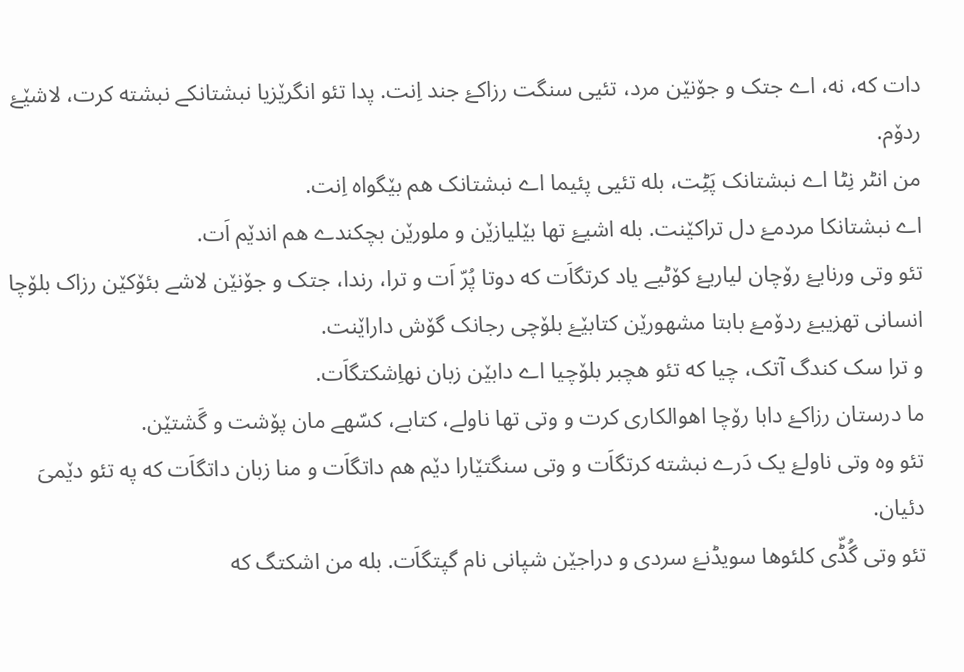دات که، نه، اے جتک و جۆنێن مرد، تئیی سنگت رزاکۓ جند اِنت. پدا تئو انگرێزیا نبشتانکے نبشته کرت، لاشێۓ ردۆم.
من انٹر نِٹا اے نبشتانک پَٹِت، بله تئیی پئیما اے نبشتانک هم بێگواه اِنت.
اے نبشتانکا مردمۓ دل تراکێنت. بله اشیۓ تها بێلیازێن و ملورێن بچکندے هم اندێم اَت.
تئو وتی ورنایۓ رۆچان لیاریۓ کۆٹیے یاد کرتگاَت که دوتا پُرّ اَت و ترا، رندا، جتک و جۆنێن لاشے بئۆکێن رزاک بلۆچا انسانی تهزیبۓ ردۆمۓ بابتا مشهورێن کتابێۓ بلۆچی رجانک گۆش داراێنت.
و ترا سک کندگ آتک، چیا که تئو هچبر بلۆچیا اے دابێن زبان نهاِشکتگاَت.
ما درستان رزاکۓ دابا رۆچا اهوالکاری کرت و وتی تها ناولے، کتابے، کسّهے مان پۆشت و گَشتێن.
تئو وه وتی ناولۓ یک دَرے نبشته کرتگاَت و وتی سنگتێارا دێم هم داتگاَت و منا زبان داتگاَت که په تئو دێمیَ دئیان.
تئو وتی گُڈّی کلئوها سویڈنۓ سردی و دراجێن شپانی نام گپتگاَت. بله من اشکتگ که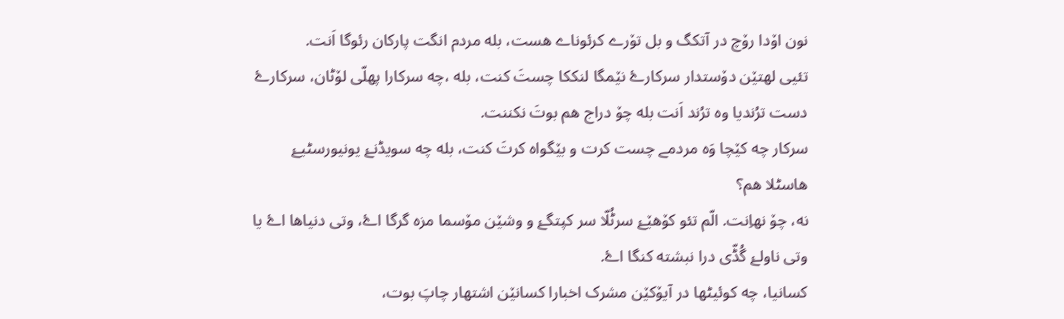نون اۆدا رۆچ در آتکگ و بل تۆرے کرئوناے هست، بله مردم انگت پارکان رئوگا اَنت.
تئیی لهتێن دۆستدار سرکارۓ نێمگا لنککا چستَ کنت، بله ،چه سرکارا پهلّی لۆٹان، سرکارۓ دست ترُندیا وه ترُند اَنت بله چۆ دراج هم بوتَ نکننت.
سرکار چه کێچا وَه مردمے چست کرت و بێگواه کرتَ کنت، بله چه سویڈنۓ یونیورسٹیۓ هاسٹلا هم؟
نه، چۆ نهاِنت. الّم تئو کۆهێۓ سرٹُلّا سر کپتگۓ و وشێن مۆسما مزه گرگا اۓ، وتی دنیاها اۓ یا وتی ناولۓ گُڈّی درا نبشته کنگا اۓ.
کسانیا، چه کوئیٹها در آیۆکێن مشرک اخبارا کسانێن اشتهار چاپَ بوت،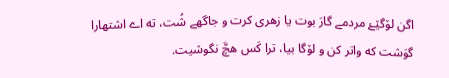اگن لۆگێۓ مردمے گارَ بوت یا زهری کرت و جاگهے شُت، ته اے اشتهارا گوَشت که واتر کن و لۆگا بیا، ترا کَس هچَّ نگوشیت.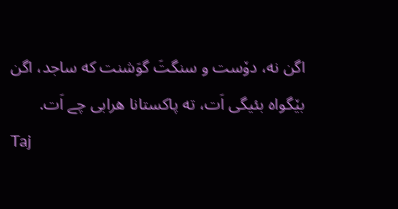اگن نه، دۆست و سنگتَ گوَشنت که ساجد، اگن بێگواه بئیگی اَت، ته پاکستانا هرابی چے اَت.
Taj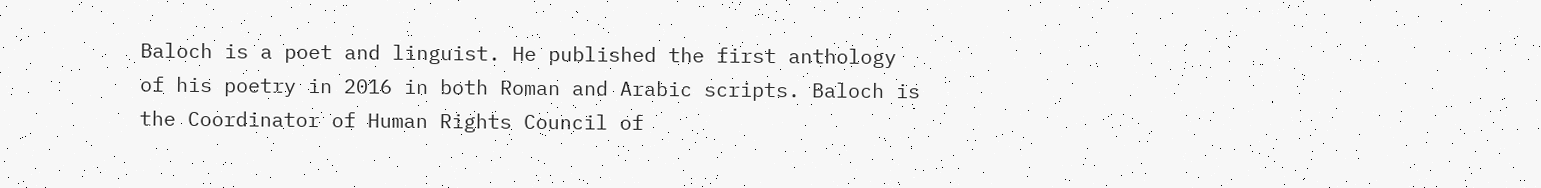Baloch is a poet and linguist. He published the first anthology of his poetry in 2016 in both Roman and Arabic scripts. Baloch is the Coordinator of Human Rights Council of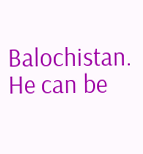Balochistan.
He can be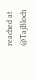reached at @TajBloch